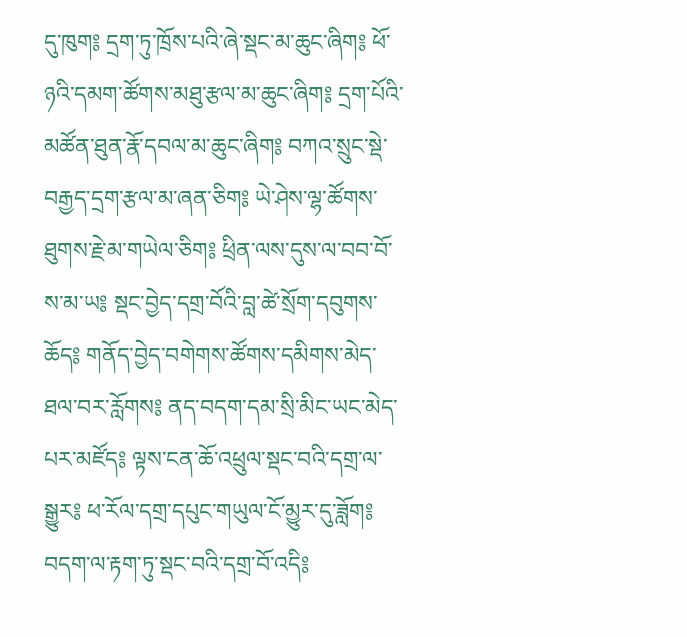དུ་ཁུག༔ དྲག་ཏུ་ཁྲོས་པའི་ཞེ་སྡང་མ་ཆུང་ཞིག༔ ཕོ་ཉའི་དམག་ཚོགས་མཐུ་རྩལ་མ་ཆུང་ཞིག༔ དྲག་པོའི་མཚོན་ཐུན་རྣོ་དབལ་མ་ཆུང་ཞིག༔ བཀའ་སྲུང་སྡེ་བརྒྱད་དྲག་རྩལ་མ་ཞན་ཅིག༔ ཡེ་ཤེས་ལྷ་ཚོགས་ཐུགས་རྗེ་མ་གཡེལ་ཅིག༔ ཕྲིན་ལས་དུས་ལ་བབ་བོ་ས་མ་ཡ༔ སྡང་བྱེད་དགྲ་བོའི་བླ་ཚེ་སྲོག་དབུགས་ཆོད༔ གནོད་བྱེད་བགེགས་ཚོགས་དམིགས་མེད་ཐལ་བར་རློགས༔ ནད་བདག་དམ་སྲི་མིང་ཡང་མེད་པར་མཛོད༔ ལྟས་ངན་ཆོ་འཕྲུལ་སྡང་བའི་དགྲ་ལ་སྒྱུར༔ ཕ་རོལ་དགྲ་དཔུང་གཡུལ་ངོ་མྱུར་དུ་ཟློག༔ བདག་ལ་རྟག་ཏུ་སྡང་བའི་དགྲ་བོ་འདི༔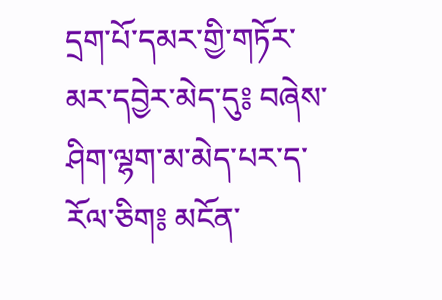དྲག་པོ་དམར་གྱི་གཏོར་མར་དབྱེར་མེད་དུ༔ བཞེས་ཤིག་ལྷག་མ་མེད་པར་ད་རོལ་ཅིག༔ མངོན་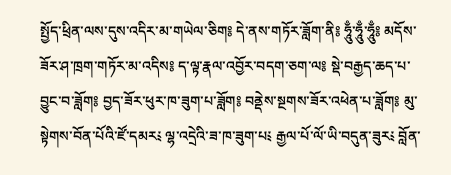སྤྱོད་ཕྲིན་ལས་དུས་འདིར་མ་གཡེལ་ཅིག༔ དེ་ནས་གཏོར་ཟློག་ནི༔ ཧཱུྃ་ཧཱུྃ་ཧཱུྃ༔ མདོས་ཟོར་ཤ་ཁྲག་གཏོར་མ་འདིས༔ ད་ལྟ་རྣལ་འབྱོར་བདག་ཅག་ལ༔ སྡེ་བརྒྱད་ཆད་པ་བྱུང་བ་ཟློག༔ བྱད་ཟོར་ཕུར་ཁ་ཟུག་པ་ཟློག༔ བནྡེས་སྔགས་ཟོར་འཕེན་པ་ཟློག༔ མུ་སྟེགས་བོན་པོའི་ཛོ་དམར༴ ལྷ་འདྲེའི་ཟ་ཁ་ཟུག་པ༴ རྒྱལ་པོ་ལོ་ཡི་བདུན་ཟུར༴ བློན་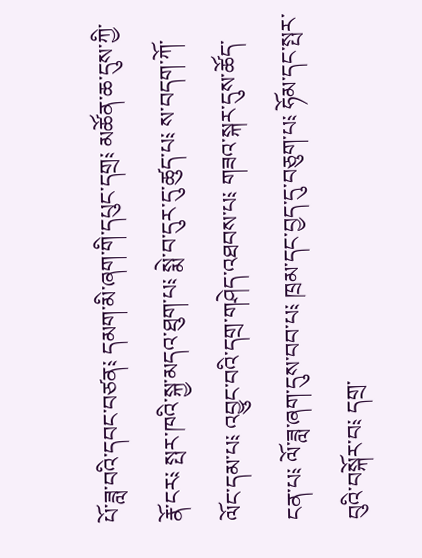པོ་ཟླ་བའི་དབང་བཙན༴ དམག་མི་ཞག་གི་དཔུང་དགྲ༴ མཚོན་ཆ་དུས་ཀྱི་རྣོ་ངར༴ སྤར་ཁའི་སྐྱ་མདའ་ཐུག་པ༴ སྨེ་བ་དུར་དུ་ཚུད་པ༴ ས་བདག་ཀོ་ལོང་དམ་པ༴ འབྱུང་བའི་དགྲ་གཤེད་འཐབས་པ༴ གཟའ་སྐར་དུས་ཚོད་ངན་པ༴ ལོ་ཟླ་ཞག་དུས་བབ་པ༴ ཁྲམ་དང་བྱད་དུ་བཅུག་པ༴ ཧོམ་དང་སྤར་བུའི་བསྐོར་བ༴ དགྲ་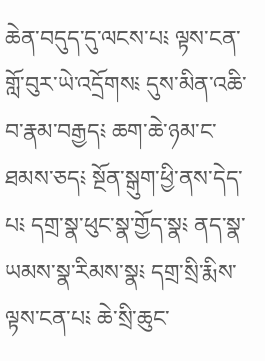ཆེན་བདུད་དུ་ལངས་པ༴ ལྟས་ངན་གློ་བུར་ཡེ་འདྲོགས༴ དུས་མིན་འཆི་བ་རྣམ་བརྒྱད༴ ཆག་ཆེ་ཉམ་ང་ཐམས་ཅད༴ སྔོན་སྒུག་ཕྱི་ནས་དེད་པ༴ དགྲ་སྣ་ཕུང་སྣ་གྱོད་སྣ༴ ནད་སྣ་ཡམས་སྣ་རིམས་སྣ༴ དགྲ་སྲི་རྨིས་ལྟས་ངན་པ༴ ཆེ་སྲི་ཆུང་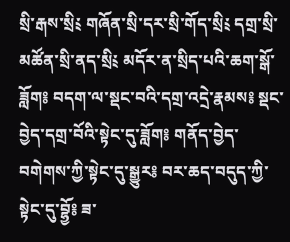སྲི་རྒས་སྲི༴ གཞོན་སྲི་དར་སྲི་གོད་སྲི༴ དགྲ་སྲི་མཚོན་སྲི་ནད་སྲི༴ མདོར་ན་སྲིད་པའི་ཆག་སྒོ་ཟློག༔ བདག་ལ་སྡང་བའི་དགྲ་འདྲེ་རྣམས༔ སྡང་བྱེད་དགྲ་བོའི་སྟེང་དུ་ཟློག༔ གནོད་བྱེད་བགེགས་ཀྱི་སྟེང་དུ་སྒྱུར༔ བར་ཆད་བདུད་ཀྱི་སྟེང་དུ་བྷྱོ༔ ཟ་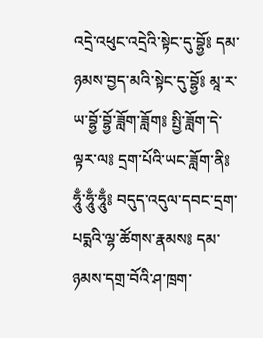འདྲེ་འཕུང་འདྲེའི་སྟེང་དུ་བྷྱོ༔ དམ་ཉམས་བྱད་མའི་སྟེང་དུ་བྷྱོ༔ མཱ་ར་ཡ་བྷྱོ་བྷྱོ་ཟློག་ཟློག༔ སྤྱི་ཟློག་དེ་ལྟར་ལ༔ དྲག་པོའི་ཡང་ཟློག་ནི༔ ཧཱུྃ་ཧཱུྃ་ཧཱུྃ༔ བདུད་འདུལ་དབང་དྲག་པདྨའི་ལྷ་ཚོགས་རྣམས༔ དམ་ཉམས་དགྲ་བོའི་ཤ་ཁྲག་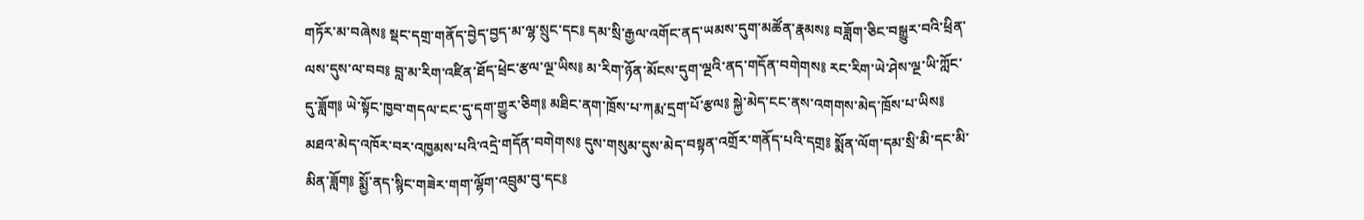གཏོར་མ་བཞེས༔ སྡང་དགྲ་གནོད་བྱེད་བྱད་མ་ལྷ་སྲུང་དང༔ དམ་སྲི་རྒྱལ་འགོང་ནད་ཡམས་དུག་མཚོན་རྣམས༔ བཟློག་ཅིང་བསྒྱུར་བའི་ཕྲིན་ལས་དུས་ལ་བབ༔ བླ་མ་རིག་འཛིན་ཐོད་ཕྲེང་རྩལ་ལྔ་ཡིས༔ མ་རིག་ཉོན་མོངས་དུག་ལྔའི་ནད་གདོན་བགེགས༔ རང་རིག་ཡེ་ཤེས་ལྔ་ཡི་ཀློང་དུ་ཟློག༔ ཡེ་སྟོང་ཁྱབ་གདལ་ངང་དུ་དག་གྱུར་ཅིག༔ མཐིང་ནག་ཁྲོས་པ་ཀརྨ་དྲག་པོ་རྩལ༔ སྐྱེ་མེད་ངང་ནས་འགགས་མེད་ཁྲོས་པ་ཡིས༔ མཐའ་མེད་འཁོར་བར་འཁྱམས་པའི་འདྲེ་གདོན་བགེགས༔ དུས་གསུམ་དུས་མེད་བསྟན་འགྲོར་གནོད་པའི་དགྲ༔ སྨོན་ལོག་དམ་སྲི་མི་དང་མི་མིན་ཟློག༔ སྨྱོ་ནད་སྙིང་གཟེར་གག་ལྷོག་འབྲུམ་བུ་དང༔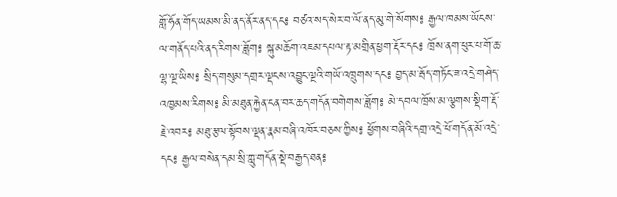གློ་ཧོན་གོད་ཡམས་མི་ནད་ནོར་ནད་དང༔ བཙའ་སད་སེར་བ་ལོ་ནད་མུ་གེ་སོགས༔ རྒྱལ་ཁམས་ཡོངས་ལ་གནོད་པའི་ནད་རིགས་ཟློག༔ སྐུ་མཆོག་འཇམ་དཔལ་རྟ་མགྲིན་ཕྱག་རྡོར་དང༔ ཁྲོས་ནག་ཕུར་པ་གོ་ཆ་ལྷ་ལྔ་ཡིས༔ སྲིད་གསུམ་དགྲར་ལྡངས་འབྱུང་ལྔའི་གཡོ་འཁྲུགས་དང༔ བྱད་མ་རྦོད་གཏོང་ཟ་འདྲེ་གཤེད་འཁྱམས་རིགས༔ མི་མཐུན་རྐྱེན་ངན་བར་ཆད་གདོན་བགེགས་ཟློག༔ མེ་དབལ་ཁྲོས་མ་ལྕགས་སྡིག་རྡོ་རྗེ་འབར༔ མཐུ་རྩལ་སྟོབས་ལྡན་རྣམ་བཞི་འཁོར་བཅས་ཀྱིས༔ ཕྱོགས་བཞིའི་དགྲ་འདྲེ་ཕོ་གདོན་མོ་འདྲེ་དང༔ རྒྱལ་བསེན་དམ་སྲི་ཀླུ་གདོན་སྡེ་བརྒྱད་ཐན༔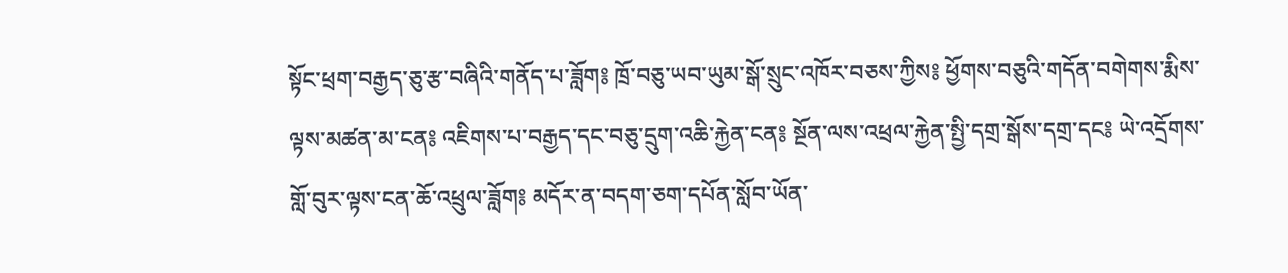སྟོང་ཕྲག་བརྒྱད་ཅུ་རྩ་བཞིའི་གནོད་པ་ཟློག༔ ཁྲོ་བཅུ་ཡབ་ཡུམ་སྒོ་སྲུང་འཁོར་བཅས་ཀྱིས༔ ཕྱོགས་བཅུའི་གདོན་བགེགས་རྨིས་ལྟས་མཚན་མ་ངན༔ འཇིགས་པ་བརྒྱད་དང་བཅུ་དྲུག་འཆི་རྐྱེན་ངན༔ སྔོན་ལས་འཕྲལ་རྐྱེན་སྤྱི་དགྲ་སྒོས་དགྲ་དང༔ ཡེ་འདྲོགས་གློ་བུར་ལྟས་ངན་ཆོ་འཕྲུལ་ཟློག༔ མདོར་ན་བདག་ཅག་དཔོན་སློབ་ཡོན་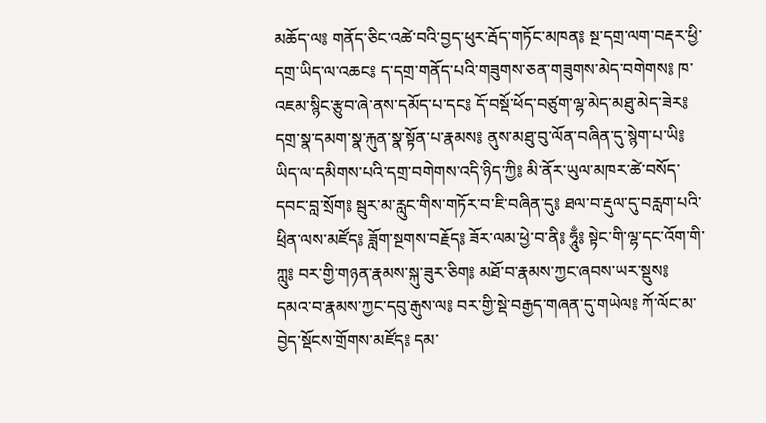མཆོད་ལ༔ གནོད་ཅིང་འཚེ་བའི་བྱད་ཕུར་རྦོད་གཏོང་མཁན༔ སྔ་དགྲ་ལག་བརྡར་ཕྱི་དགྲ་ཡིད་ལ་འཆང༔ ད་དགྲ་གནོད་པའི་གཟུགས་ཅན་གཟུགས་མེད་བགེགས༔ ཁ་འཇམ་སྙིང་རྩུབ་ཞེ་ནས་དམོད་པ་དང༔ དོ་བསྡོ་ཕོད་བཙུག་ལྷ་མེད་མཐུ་མེད་ཟེར༔ དགྲ་སྣ་དམག་སྣ་རྐུན་སྣ་སྟོན་པ་རྣམས༔ ནུས་མཐུ་བུ་ལོན་བཞིན་དུ་སྙེག་པ་ཡི༔ ཡིད་ལ་དམིགས་པའི་དགྲ་བགེགས་འདི་ཉིད་ཀྱི༔ མི་ནོར་ཡུལ་མཁར་ཚེ་བསོད་དབང་བླ་སྲོག༔ སྦུར་མ་རླུང་གིས་གཏོར་བ་ཇི་བཞིན་དུ༔ ཐལ་བ་རྡུལ་དུ་བརླག་པའི་ཕྲིན་ལས་མཛོད༔ ཟློག་སྔགས་བརྗོད༔ ཟོར་ལམ་ཕྱེ་བ་ནི༔ ཧཱུྃ༔ སྟེང་གི་ལྷ་དང་འོག་གི་ཀླུ༔ བར་གྱི་གཉན་རྣམས་སྐུ་ཟུར་ཅིག༔ མཐོ་བ་རྣམས་ཀྱང་ཞབས་ཡར་སྡུས༔ དམའ་བ་རྣམས་ཀྱང་དབུ་རྒུས་ལ༔ བར་གྱི་སྡེ་བརྒྱད་གཞན་དུ་གཡེལ༔ ཀོ་ལོང་མ་བྱེད་སྡོངས་གྲོགས་མཛོད༔ དམ་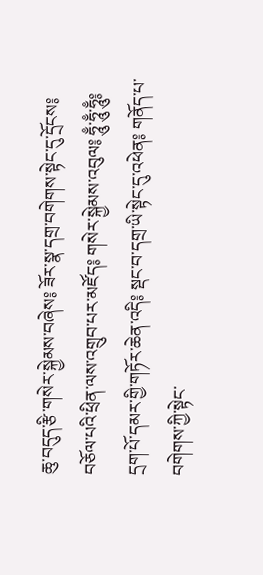ཆུ་བདུད་རྩི་གསེར་སྐྱེམས་བཞེས༔ ཟོར་སྣ་དགྲ་བགེགས་སྟེང་དུ་དྲོངས༔ བཅོལ་པའི་ཕྲིན་ལས་འགྲུབ་པར་མཛོད༔ གསེར་སྐྱེམས་འབུལ༔ ཧཱུྃ་ཧཱུྃ་ཧཱུྃ༔ དྲག་པོ་དམར་གྱི་གཏོར་ཆེན་འདི༔ སྡང་བ་དགྲ་ཡི་སྟེང་དུ་འཕེན༔ གནོད་པ་བགེགས་ཀྱི་སྟེང་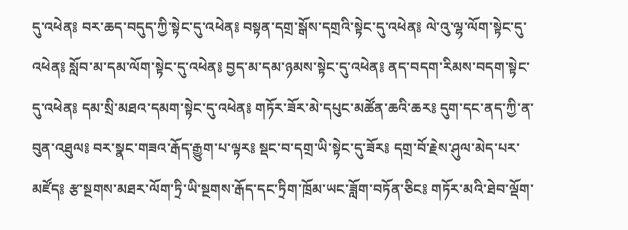དུ་འཕེན༔ བར་ཆད་བདུད་ཀྱི་སྟེང་དུ་འཕེན༔ བསྟན་དགྲ་སྒོས་དགྲའི་སྟེང་དུ་འཕེན༔ ལེ་འུ་ལྷ་ལོག་སྟེང་དུ་འཕེན༔ སློབ་མ་དམ་ལོག་སྟེང་དུ་འཕེན༔ བྱད་མ་དམ་ཉམས་སྟེང་དུ་འཕེན༔ ནད་བདག་རིམས་བདག་སྟེང་དུ་འཕེན༔ དམ་སྲི་མཐའ་དམག་སྟེང་དུ་འཕེན༔ གཏོར་ཟོར་མེ་དཔུང་མཚོན་ཆའི་ཆར༔ དུག་དང་ནད་ཀྱི་ན་བུན་འཐུལ༔ བར་སྣང་གཟའ་རྒོད་རྒྱུག་པ་ལྟར༔ སྡང་བ་དགྲ་ཡི་སྟེང་དུ་ཟོར༔ དགྲ་བོ་རྗེས་ཤུལ་མེད་པར་མཛོད༔ རྩ་སྔགས་མཐར་ལོག་ཏྲི་ཡི་སྔགས་རྒོད་དང་ཏྲིག་ཁྲོམ་ཡང་ཟློག་བཏོན་ཅིང༔ གཏོར་མའི་ཐེབ་ལྡོག་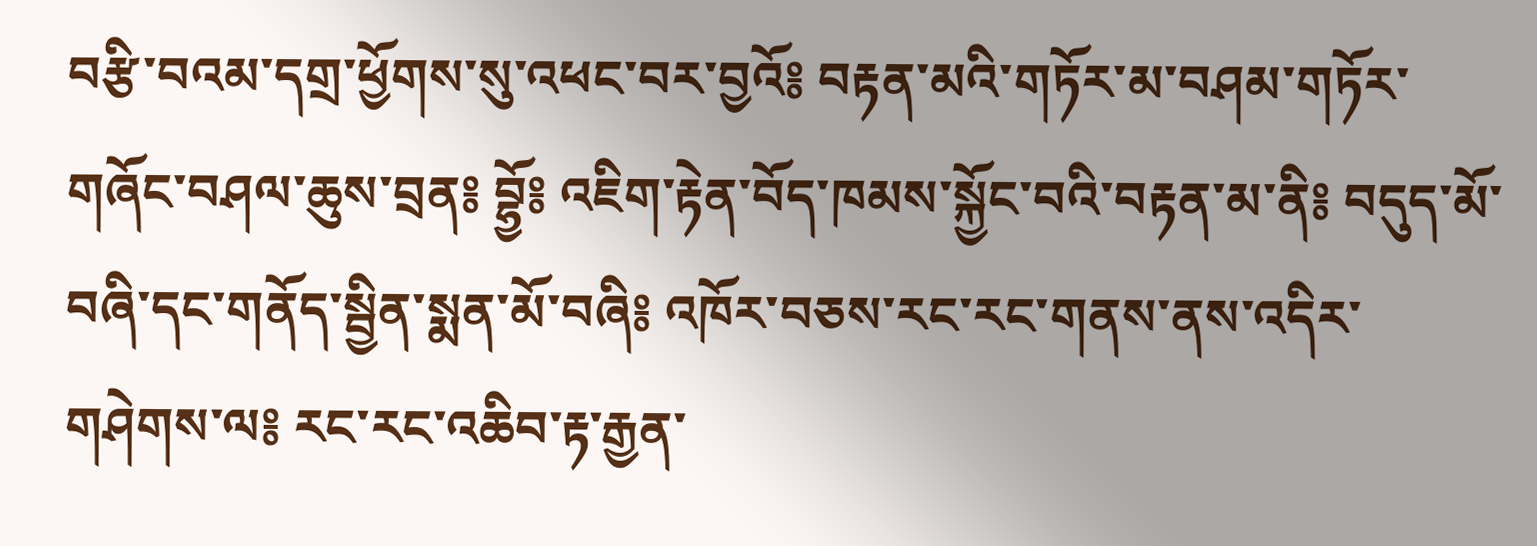བརྩི་བའམ་དགྲ་ཕྱོགས་སུ་འཕང་བར་བྱའོ༔ བརྟན་མའི་གཏོར་མ་བཤམ་གཏོར་གཞོང་བཤལ་ཆུས་བྲན༔ བྷྱོ༔ འཇིག་རྟེན་བོད་ཁམས་སྐྱོང་བའི་བརྟན་མ་ནི༔ བདུད་མོ་བཞི་དང་གནོད་སྦྱིན་སྨན་མོ་བཞི༔ འཁོར་བཅས་རང་རང་གནས་ནས་འདིར་གཤེགས་ལ༔ རང་རང་འཆིབ་རྟ་རྒྱན་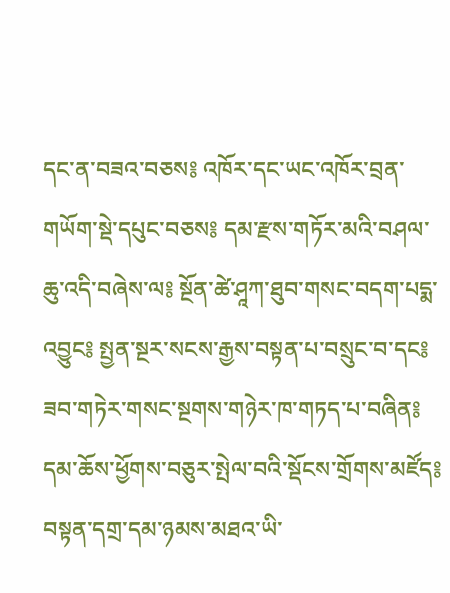དང་ན་བཟའ་བཅས༔ འཁོར་དང་ཡང་འཁོར་བྲན་གཡོག་སྡེ་དཔུང་བཅས༔ དམ་རྫས་གཏོར་མའི་བཤལ་ཆུ་འདི་བཞེས་ལ༔ སྔོན་ཚེ་ཤཱཀ་ཐུབ་གསང་བདག་པདྨ་འབྱུང༔ སྤྱན་སྔར་སངས་རྒྱས་བསྟན་པ་བསྲུང་བ་དང༔ ཟབ་གཏེར་གསང་སྔགས་གཉེར་ཁ་གཏད་པ་བཞིན༔ དམ་ཆོས་ཕྱོགས་བཅུར་སྤེལ་བའི་སྡོངས་གྲོགས་མཛོད༔ བསྟན་དགྲ་དམ་ཉམས་མཐའ་ཡི་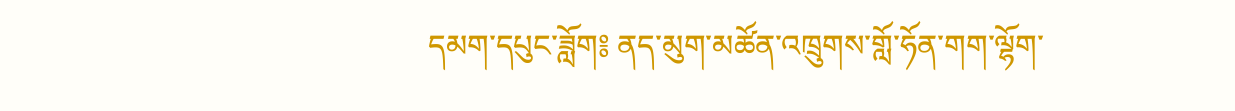དམག་དཔུང་ཟློག༔ ནད་མུག་མཚོན་འཁྲུགས་གློ་ཧོན་གག་ལྷོག་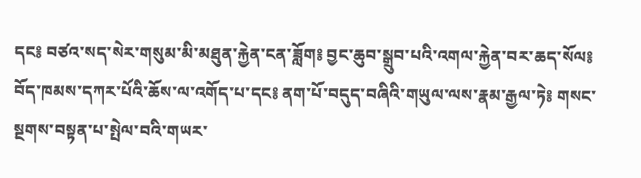དང༔ བཙའ་སད་སེར་གསུམ་མི་མཐུན་རྐྱེན་ངན་ཟློག༔ བྱང་ཆུབ་སྒྲུབ་པའི་འགལ་རྐྱེན་བར་ཆད་སོལ༔ བོད་ཁམས་དཀར་པོའི་ཆོས་ལ་འགོད་པ་དང༔ ནག་པོ་བདུད་བཞིའི་གཡུལ་ལས་རྣམ་རྒྱལ་ཏེ༔ གསང་སྔགས་བསྟན་པ་སྤེལ་བའི་གཡར་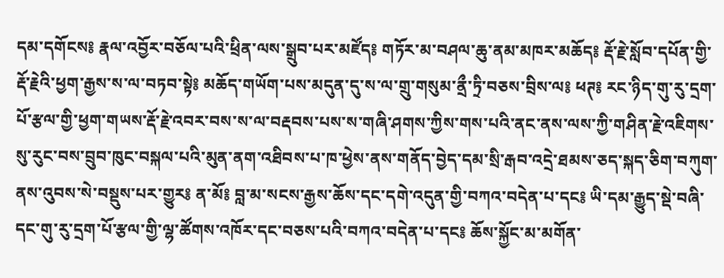དམ་དགོངས༔ རྣལ་འབྱོར་བཅོལ་པའི་ཕྲིན་ལས་སྒྲུབ་པར་མཛོད༔ གཏོར་མ་བཤལ་ཆུ་ནམ་མཁར་མཆོད༔ རྡོ་རྗེ་སློབ་དཔོན་གྱི་རྡོ་རྗེའི་ཕྱག་རྒྱས་ས་ལ་བཏབ་སྟེ༔ མཆོད་གཡོག་པས་མདུན་དུ་ས་ལ་གྲུ་གསུམ་ནྲྀ་ཏྲི་བཅས་བྲིས་ལ༔ ཕཊ༔ རང་ཉིད་གུ་རུ་དྲག་པོ་རྩལ་གྱི་ཕྱག་གཡས་རྡོ་རྗེ་འབར་བས་ས་ལ་བརྡབས་པས་ས་གཞི་ཤགས་ཀྱིས་གས་པའི་ནང་ནས་ལས་ཀྱི་གཤིན་རྗེ་འཇིགས་སུ་རུང་བས་བྲུབ་ཁུང་བསྐལ་པའི་མུན་ནག་འཐིབས་པ་ཁ་ཕྱེས་ནས་གནོད་བྱེད་དམ་སྲི་རྒབ་འདྲེ་ཐམས་ཅད་སྐད་ཅིག་བཀུག་ནས་འུབས་སེ་བསྡུས་པར་གྱུར༔ ན་མོ༔ བླ་མ་སངས་རྒྱས་ཆོས་དང་དགེ་འདུན་གྱི་བཀའ་བདེན་པ་དང༔ ཡི་དམ་རྒྱུད་སྡེ་བཞི་དང་གུ་རུ་དྲག་པོ་རྩལ་གྱི་ལྷ་ཚོགས་འཁོར་དང་བཅས་པའི་བཀའ་བདེན་པ་དང༔ ཆོས་སྐྱོང་མ་མགོན་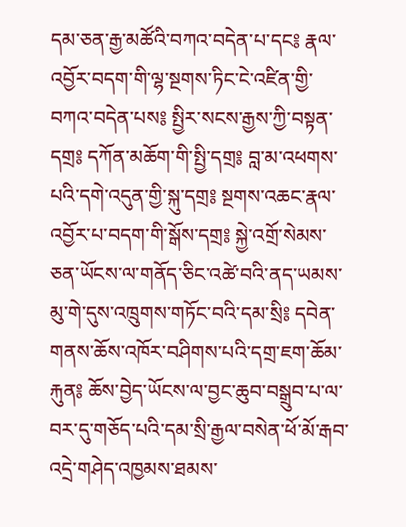དམ་ཅན་རྒྱ་མཚོའི་བཀའ་བདེན་པ་དང༔ རྣལ་འབྱོར་བདག་གི་ལྷ་སྔགས་ཏིང་ངེ་འཛིན་གྱི་བཀའ་བདེན་པས༔ སྤྱིར་སངས་རྒྱས་ཀྱི་བསྟན་དགྲ༔ དཀོན་མཆོག་གི་སྤྱི་དགྲ༔ བླ་མ་འཕགས་པའི་དགེ་འདུན་གྱི་སྐུ་དགྲ༔ སྔགས་འཆང་རྣལ་འབྱོར་པ་བདག་གི་སྒོས་དགྲ༔ སྐྱེ་འགྲོ་སེམས་ཅན་ཡོངས་ལ་གནོད་ཅིང་འཚེ་བའི་ནད་ཡམས་མུ་གེ་དུས་འཁྲུགས་གཏོང་བའི་དམ་སྲི༔ དབེན་གནས་ཆོས་འཁོར་བཤིགས་པའི་དགྲ་ཇག་ཆོམ་རྐུན༔ ཆོས་བྱེད་ཡོངས་ལ་བྱང་ཆུབ་བསྒྲུབ་པ་ལ་བར་དུ་གཅོད་པའི་དམ་སྲི་རྒྱལ་བསེན་ཕོ་མོ་རྒབ་འདྲེ་གཤེད་འཁྱམས་ཐམས་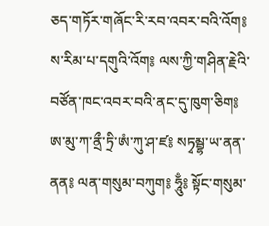ཅད་གཏོར་གཞོང་རི་རབ་འབར་བའི་འོག༔ ས་རིམ་པ་དགུའི་འོག༔ ལས་ཀྱི་གཤིན་རྗེའི་བཙོན་ཁང་འབར་བའི་ནང་དུ་ཁུག་ཅིག༔ ཨ་མུ་ཀ་ནྲྀ་ཏྲི་ཨཾ་ཀུ་ཤ་ཛ༔ སཏྭམྦྷ་ཡ་ནན་ནན༔ ལན་གསུམ་བཀུག༔ ཧཱུྃ༔ སྟོང་གསུམ་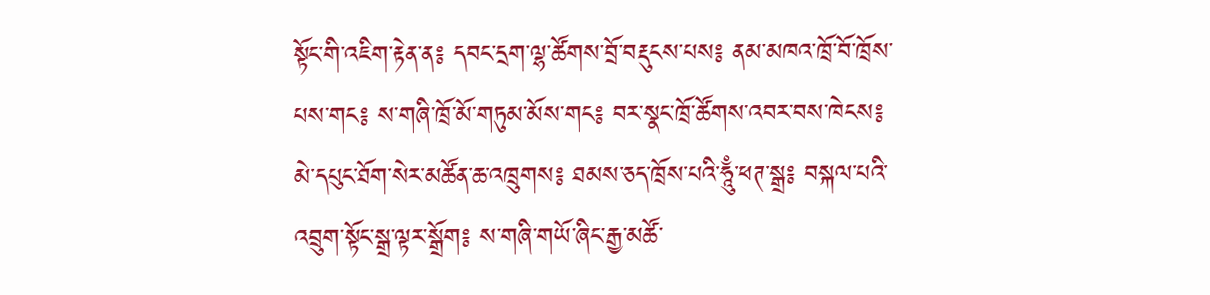སྟོང་གི་འཇིག་རྟེན་ན༔ དབང་དྲག་ལྷ་ཚོགས་བྲོ་བརྡུངས་པས༔ ནམ་མཁའ་ཁྲོ་བོ་ཁྲོས་པས་གང༔ ས་གཞི་ཁྲོ་མོ་གཏུམ་མོས་གང༔ བར་སྣང་ཁྲོ་ཚོགས་འབར་བས་ཁེངས༔ མེ་དཔུང་ཐོག་སེར་མཚོན་ཆ་འཁྲུགས༔ ཐམས་ཅད་ཁྲོས་པའི་ཧཱུྃ་ཕཊ་སྒྲ༔ བསྐལ་པའི་འབྲུག་སྟོང་སྒྲ་ལྟར་སྒྲོག༔ ས་གཞི་གཡོ་ཞིང་རྒྱ་མཚོ་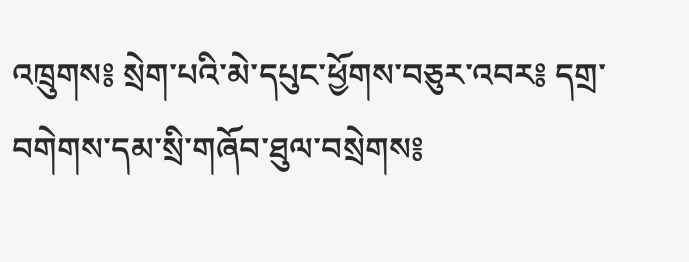འཁྲུགས༔ སྲེག་པའི་མེ་དཔུང་ཕྱོགས་བཅུར་འབར༔ དགྲ་བགེགས་དམ་སྲི་གཞོབ་ཐུལ་བསྲེགས༔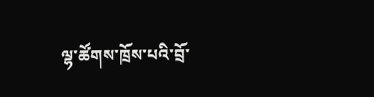ལྷ་ཚོགས་ཁྲོས་པའི་བྲོ་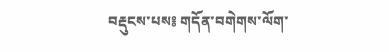བརྡུངས་པས༔ གདོན་བགེགས་ལོག་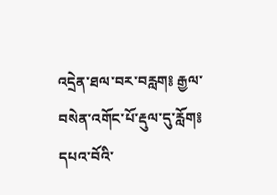འདྲེན་ཐལ་བར་བརླག༔ རྒྱལ་བསེན་འགོང་པོ་རྡུལ་དུ་རློག༔ དཔའ་བོའི་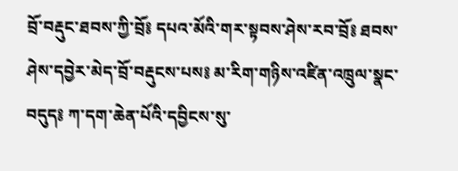བྲོ་བརྡུང་ཐབས་ཀྱི་བྲོ༔ དཔའ་མོའི་གར་སྟབས་ཤེས་རབ་བྲོ༔ ཐབས་ཤེས་དབྱེར་མེད་བྲོ་བརྡུངས་པས༔ མ་རིག་གཉིས་འཛིན་འཁྲུལ་སྣང་བདུད༔ ཀ་དག་ཆེན་པོའི་དབྱིངས་སུ་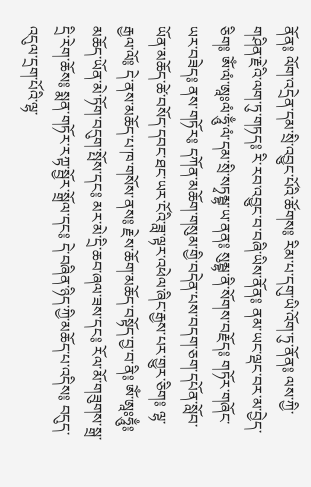ནོན༔ ལོག་འདྲེན་དམ་སྲི་འབྱུང་པོའི་ཚོགས༔ རིམ་པ་དགུ་ཡི་འོག་ཏུ་ནོན༔ ལས་ཀྱི་གཤིན་རྗེའི་ལག་ཏུ་གཏད༔ རི་རབ་འབྱུང་བ་བཞི་ཡིས་ནོན༔ ནམ་ཡང་ལྡང་བར་མ་བྱེད་ཅིག༔ ཨོཾ་ལཾ་ཨཱཿལཾ་ཧཱུྃ་ལཾ་དམ་སྲི་སཏྭམྦྷ་ཡ་ནན༔ སུམྦྷ་ནི་སོགས་བརྗོད༔ གཏོར་གཞོང་ཡར་བཟེད༔ ནས་གཏོར༔ དཀོན་མཆོག་གསུམ་གྱི་བདེན་པས་བདག་ཅག་དཔོན་སློབ་ཡོན་མཆོད་ཚེ་བསོད་དབང་ཐང་ཡར་ངོའི་ཟླ་ལྟར་འཕེལ་ཞིང་རྒྱས་པར་གྱུར་ཅིག༔ ལྷ་རྒྱལ་ལོ༔ དེ་ནས་མཆོད་པ་ཁ་གསོས་ནས༔ རྗེས་ཆོག་མཆོད་བསྟོད་བྱ་བ་ནི༔ ཨོཾ་ཨཱཿཧཱུྃ༔ མཆོད་ཡོན་མེ་ཏོག་བདུག་སྤོས་དང༔ མར་མེ་དྲི་ཆབ་ཞལ་ཟས་དང༔ རོལ་མོ་གཟུགས་སྒྲ་དྲི་རེག་ཆོས༔ སྨན་གཏོར་རཀྟ་སྦྱོར་སྒྲོལ་དང༔ དེ་བཞིན་ཉིད་ཀྱི་མཆོད་པ་འདིས༔ བདུད་འདུལ་དྲག་པོའི་ལྷ་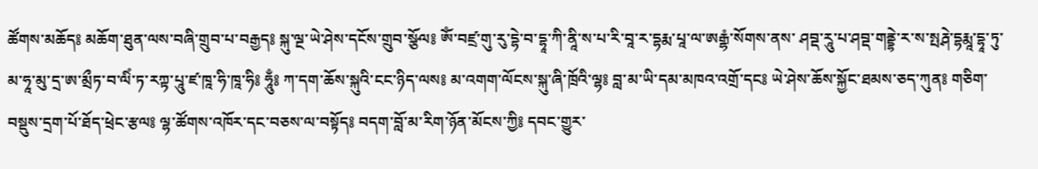ཚོགས་མཆོད༔ མཆོག་ཐུན་ལས་བཞི་གྲུབ་པ་བརྒྱད༔ སྐུ་ལྔ་ཡེ་ཤེས་དངོས་གྲུབ་སྩོལ༔ ཨོཾ་བཛྲ་གུ་རུ་དྷེ་བ་དྷཱ་ཀི་ནཱི་ས་པ་རི་བཱ་ར་དྷརྨ་པཱ་ལ་ཨརྒྷཾ་སོགས་ནས་ ཤབྡ་རཱུ་པ་ཤབྡ་གནྡྷེ་ར་ས་སྤརྴེ་དྷརྨཱ་དྷཱ་ཏུ་མ་ཧཱ་མུ་དྲ་ཨ་མྲྀཏ་བ་ལིཾ་ཏ་རཀྟ་པཱུ་ཛ་ཁཱ་ཧི་ཁཱ་ཧི༔ ཧཱུྃ༔ ཀ་དག་ཆོས་སྐུའི་ངང་ཉིད་ལས༔ མ་འགག་ལོངས་སྐུ་ཞི་ཁྲོའི་ལྷ༔ བླ་མ་ཡི་དམ་མཁའ་འགྲོ་དང༔ ཡེ་ཤེས་ཆོས་སྐྱོང་ཐམས་ཅད་ཀུན༔ གཅིག་བསྡུས་དྲག་པོ་ཐོད་ཕྲེང་རྩལ༔ ལྷ་ཚོགས་འཁོར་དང་བཅས་ལ་བསྟོད༔ བདག་བློ་མ་རིག་ཉོན་མོངས་ཀྱི༔ དབང་གྱུར་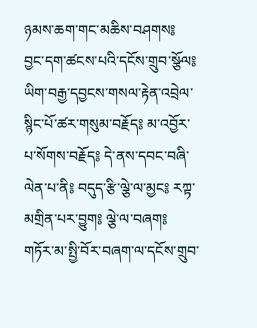ཉམས་ཆག་གང་མཆིས་བཤགས༔ བྱང་དག་ཚངས་པའི་དངོས་གྲུབ་སྩོལ༔ ཡིག་བརྒྱ་དབྱངས་གསལ་རྟེན་འབྲེལ་སྙིང་པོ་ཚར་གསུམ་བརྗོད༔ མ་འབྱོར་པ་སོགས་བརྗོད༔ དེ་ནས་དབང་བཞི་ལེན་པ་ནི༔ བདུད་རྩི་ལྕེ་ལ་མྱང༔ རཀྟ་མགྲིན་པར་བྱུག༔ ལྕེ་ལ་བཞག༔ གཏོར་མ་སྤྱི་བོར་བཞག་ལ་དངོས་གྲུབ་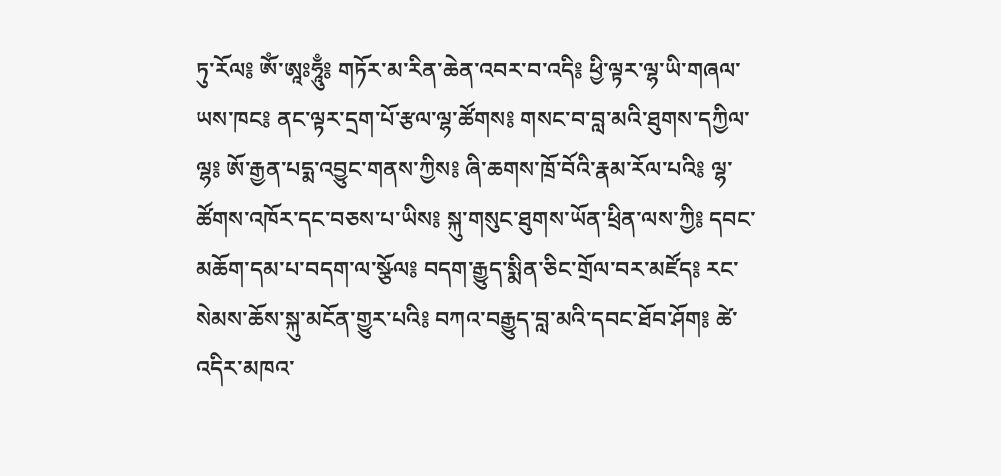ཏུ་རོལ༔ ཨོཾ་ཨཱཿཧཱུྃ༔ གཏོར་མ་རིན་ཆེན་འབར་བ་འདི༔ ཕྱི་ལྟར་ལྷ་ཡི་གཞལ་ཡས་ཁང༔ ནང་ལྟར་དྲག་པོ་རྩལ་ལྷ་ཚོགས༔ གསང་བ་བླ་མའི་ཐུགས་དཀྱིལ་ལྷ༔ ཨོ་རྒྱན་པདྨ་འབྱུང་གནས་ཀྱིས༔ ཞི་ཆགས་ཁྲོ་བོའི་རྣམ་རོལ་པའི༔ ལྷ་ཚོགས་འཁོར་དང་བཅས་པ་ཡིས༔ སྐུ་གསུང་ཐུགས་ཡོན་ཕྲིན་ལས་ཀྱི༔ དབང་མཆོག་དམ་པ་བདག་ལ་སྩོལ༔ བདག་རྒྱུད་སྨིན་ཅིང་གྲོལ་བར་མཛོད༔ རང་སེམས་ཆོས་སྐུ་མངོན་གྱུར་པའི༔ བཀའ་བརྒྱུད་བླ་མའི་དབང་ཐོབ་ཤོག༔ ཚེ་འདིར་མཁའ་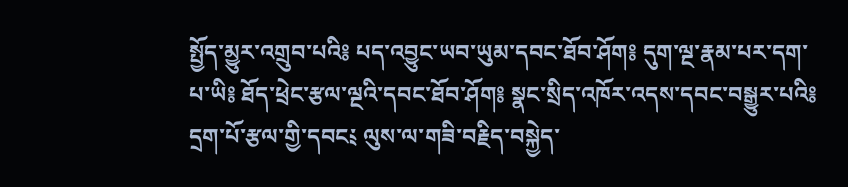སྤྱོད་མྱུར་འགྲུབ་པའི༔ པད་འབྱུང་ཡབ་ཡུམ་དབང་ཐོབ་ཤོག༔ དུག་ལྔ་རྣམ་པར་དག་པ་ཡི༔ ཐོད་ཕྲེང་རྩལ་ལྔའི་དབང་ཐོབ་ཤོག༔ སྣང་སྲིད་འཁོར་འདས་དབང་བསྒྱུར་པའི༔ དྲག་པོ་རྩལ་གྱི་དབང༴ ལུས་ལ་གཟི་བརྗིད་བསྐྱེད་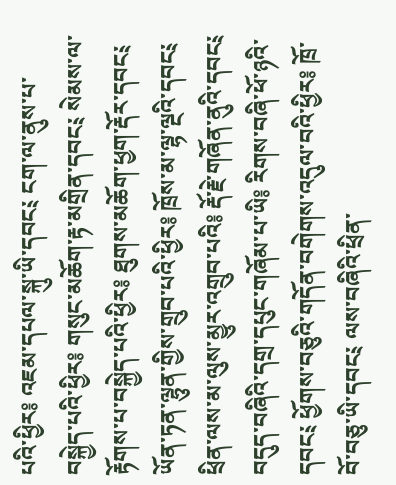པའི་ཕྱིར༔ འཇམ་དཔལ་སྐུ་ཡི་དབང༴ ངག་ལ་ནུས་པ་བསྐྱེད་པའི་ཕྱིར༔ གསུང་མཆོག་རྟ་མགྲིན་དབང༴ སེམས་ལ་རྟོགས་པ་བསྐྱེད་པའི་ཕྱིར༔ ཐུགས་མཆོག་ཕྱག་རྡོར་དབང༴ ཡོན་ཏན་ལྷུན་གྱིས་གྲུབ་པའི་ཕྱིར༔ ཁྲོས་མ་ལྷ་ལྔའི་དབང༴ ཕྲིན་ལས་མ་ལུས་མྱུར་འགྲུབ་པའི༔ རྡོ་རྗེ་གཞོན་ནུའི་དབང༴ བདུད་བཞིའི་དགྲ་དཔུང་གཞོམ་པ་ཡི༔ རིགས་བཞི་ཕོ་ཉའི་དབང༴ ཕྱོགས་བཅུའི་གདོན་བགེགས་འདུལ་བའི་ཕྱིར༔ ཁྲོ་བོ་བཅུ་ཡི་དབང༴ ལས་བཞིའི་ཕྲིན་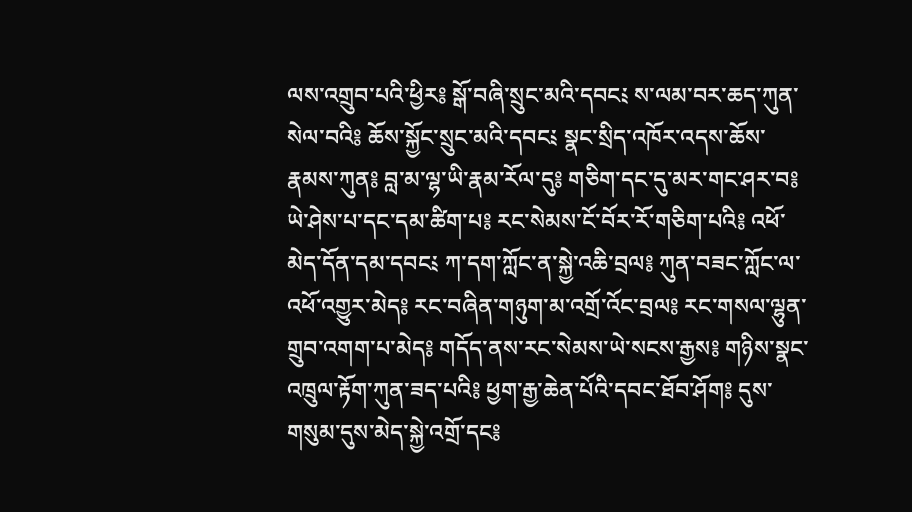ལས་འགྲུབ་པའི་ཕྱིར༔ སྒོ་བཞི་སྲུང་མའི་དབང༴ ས་ལམ་བར་ཆད་ཀུན་སེལ་བའི༔ ཆོས་སྐྱོང་སྲུང་མའི་དབང༴ སྣང་སྲིད་འཁོར་འདས་ཆོས་རྣམས་ཀུན༔ བླ་མ་ལྷ་ཡི་རྣམ་རོལ་དུ༔ གཅིག་དང་དུ་མར་གང་ཤར་བ༔ ཡེ་ཤེས་པ་དང་དམ་ཚིག་པ༔ རང་སེམས་ངོ་བོར་རོ་གཅིག་པའི༔ འཕོ་མེད་དོན་དམ་དབང༴ ཀ་དག་ཀློང་ན་སྐྱེ་འཆི་བྲལ༔ ཀུན་བཟང་ཀློང་ལ་འཕོ་འགྱུར་མེད༔ རང་བཞིན་གཉུག་མ་འགྲོ་འོང་བྲལ༔ རང་གསལ་ལྷུན་གྲུབ་འགག་པ་མེད༔ གདོད་ནས་རང་སེམས་ཡེ་སངས་རྒྱས༔ གཉིས་སྣང་འཁྲུལ་རྟོག་ཀུན་ཟད་པའི༔ ཕྱག་རྒྱ་ཆེན་པོའི་དབང་ཐོབ་ཤོག༔ དུས་གསུམ་དུས་མེད་སྐྱེ་འགྲོ་དང༔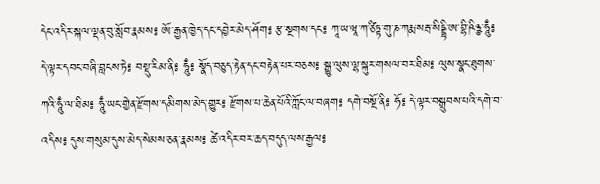དེང་འདིར་སྐལ་ལྡན་བུ་སློབ་རྣམས༔ ཨོ་རྒྱན་ཁྱེད་དང་དབྱེར་མེད་ཤོག༔ རྩ་སྔགས་དང༔ ཀཱ་ཡ་ཝཱ་ཀ་ཙིཏྟ་གུ་ཎ་ཀརྨ་སརྦ་སིདྡྷི་ཨ་བྷི་ཥིཉྩ་ཧཱུྃ༔ དེ་ལྟར་དབང་བཞི་བླངས་ཏེ༔ བསྡུ་རིམ་ནི༔ ཧཱུྃ༔ སྣོད་བཅུད་རྟེན་དང་བརྟེན་པར་བཅས༔ སྒྱུ་ལུས་ལྷ་སྐུར་གསལ་བར་ཐིམ༔ ལུས་སྣང་ཐུགས་ཀའི་ཧཱུྃ་ལ་ཐིམ༔ ཧཱུྃ་ཡང་གྱེན་རྫོགས་དམིགས་མེད་གྱུར༔ རྫོགས་པ་ཆེན་པོའི་ཀློང་ལ་བཞག༔ དགེ་བསྔོ་ནི༔ ཧོ༔ དེ་ལྟར་བསྒྲུབས་པའི་དགེ་བ་འདིས༔ དུས་གསུམ་དུས་མེད་སེམས་ཅན་རྣམས༔ ཚེ་འདིར་བར་ཆད་བདུད་ལས་རྒྱལ༔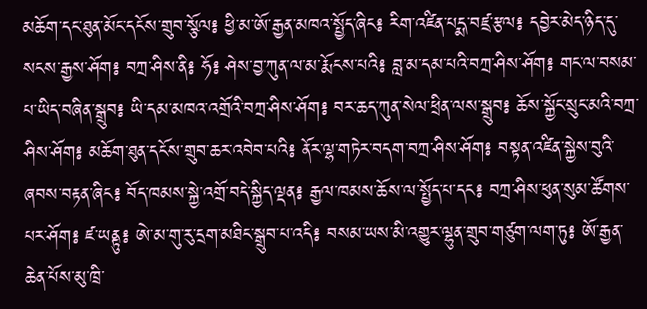མཆོག་དང་ཐུན་མོང་དངོས་གྲུབ་སྩོལ༔ ཕྱི་མ་ཨོ་རྒྱན་མཁའ་སྤྱོད་ཞིང༔ རིག་འཛིན་པདྨ་བཛྲ་རྩལ༔ དབྱེར་མེད་ཉིད་དུ་སངས་རྒྱས་ཤོག༔ བཀྲ་ཤིས་ནི༔ ཧོ༔ ཤེས་བྱ་ཀུན་ལ་མ་རྨོངས་པའི༔ བླ་མ་དམ་པའི་བཀྲ་ཤིས་ཤོག༔ གང་ལ་བསམ་པ་ཡིད་བཞིན་སྒྲུབ༔ ཡི་དམ་མཁའ་འགྲོའི་བཀྲ་ཤིས་ཤོག༔ བར་ཆད་ཀུན་སེལ་ཕྲིན་ལས་སྒྲུབ༔ ཆོས་སྐྱོང་སྲུང་མའི་བཀྲ་ཤིས་ཤོག༔ མཆོག་ཐུན་དངོས་གྲུབ་ཆར་འབེབ་པའི༔ ནོར་ལྷ་གཏེར་བདག་བཀྲ་ཤིས་ཤོག༔ བསྟན་འཛིན་སྐྱེས་བུའི་ཞབས་བརྟན་ཞིང༔ བོད་ཁམས་སྐྱེ་འགྲོ་བདེ་སྐྱིད་ལྡན༔ རྒྱལ་ཁམས་ཆོས་ལ་སྤྱོད་པ་དང༔ བཀྲ་ཤིས་ཕུན་སུམ་ཚོགས་པར་ཤོག༔ ཛ་ཡནྟུ༔ ཨེ་མ་གུ་རུ་དྲག་མཐིང་སྒྲུབ་པ་འདི༔ བསམ་ཡས་མི་འགྱུར་ལྷུན་གྲུབ་གཙུག་ལག་ཏུ༔ ཨོ་རྒྱན་ཆེན་པོས་མུ་ཁྲི་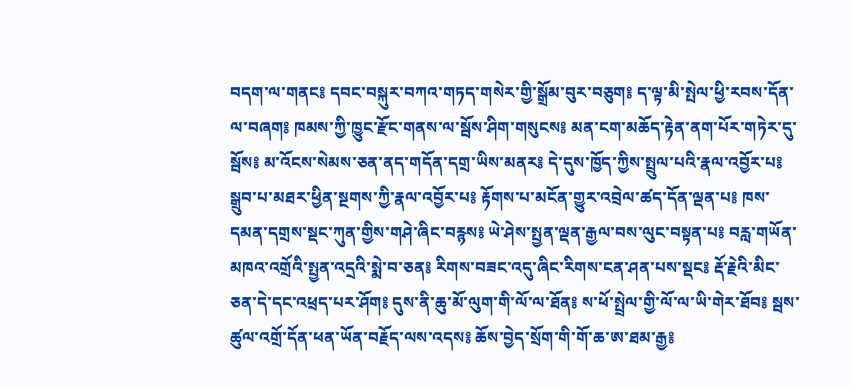བདག་ལ་གནང༔ དབང་བསྐུར་བཀའ་གཏད་གསེར་གྱི་སྒྲོམ་བུར་བཅུག༔ ད་ལྟ་མི་སྤེལ་ཕྱི་རབས་དོན་ལ་བཞག༔ ཁམས་ཀྱི་ཁྱུང་རྫོང་གནས་ལ་སྦོས་ཤིག་གསུངས༔ མན་ངག་མཆོད་རྟེན་ནག་པོར་གཏེར་དུ་སྦོས༔ མ་འོངས་སེམས་ཅན་ནད་གདོན་དགྲ་ཡིས་མནར༔ དེ་དུས་ཁྱོད་ཀྱིས་སྤྲུལ་པའི་རྣལ་འབྱོར་པ༔ སྒྲུབ་པ་མཐར་ཕྱིན་སྔགས་ཀྱི་རྣལ་འབྱོར་པ༔ རྟོགས་པ་མངོན་གྱུར་འབྲེལ་ཚད་དོན་ལྡན་པ༔ ཁས་དམན་དགྲས་སྡང་ཀུན་གྱིས་གཤེ་ཞིང་བརྙས༔ ཡེ་ཤེས་སྤྱན་ལྡན་རྒྱལ་བས་ལུང་བསྟན་པ༔ བརླ་གཡོན་མཁའ་འགྲོའི་སྤྱན་འདྲའི་སྨེ་བ་ཅན༔ རིགས་བཟང་འདུ་ཞིང་རིགས་ངན་ཤན་པས་སྡང༔ རྡོ་རྗེའི་མིང་ཅན་དེ་དང་འཕྲད་པར་ཤོག༔ དུས་ནི་ཆུ་མོ་ལུག་གི་ལོ་ལ་ཐོན༔ ས་ཕོ་སྤྲེལ་གྱི་ལོ་ལ་ཡི་གེར་ཐོབ༔ སྦས་ཚུལ་འགྲོ་དོན་ཕན་ཡོན་བརྗོད་ལས་འདས༔ ཆོས་བྱེད་སྲོག་གི་གོ་ཆ་ཨ་ཐམ་རྒྱ༔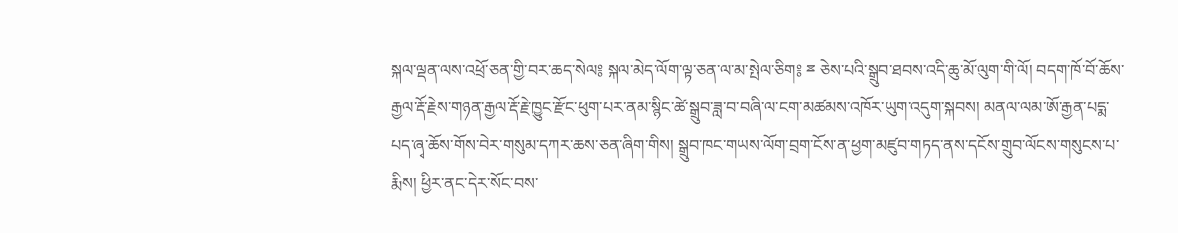སྐལ་ལྡན་ལས་འཕྲོ་ཅན་གྱི་བར་ཆད་སེལ༔ སྐལ་མེད་ལོག་ལྟ་ཅན་ལ་མ་སྤེལ་ཅིག༔ ྈ ཅེས་པའི་སྒྲུབ་ཐབས་འདི་ཆུ་མོ་ལུག་གི་ལོ། བདག་ཁོ་བོ་ཆོས་རྒྱལ་རྡོ་རྗེས་གཉན་རྒྱལ་རྡོ་རྗེ་ཁྱུང་རྫོང་ཕུག་པར་ནམ་སྙིང་ཚེ་སྒྲུབ་ཟླ་བ་བཞི་ལ་ངག་མཚམས་འཁོར་ཡུག་འདུག་སྐབས། མནལ་ལམ་ཨོ་རྒྱན་པདྨ་པད་ཞྭ་ཆོས་གོས་བེར་གསུམ་དཀར་ཆས་ཅན་ཞིག་གིས། སྒྲུབ་ཁང་གཡས་ལོག་བྲག་ངོས་ན་ཕྱག་མཛུབ་གཏད་ནས་དངོས་གྲུབ་ལོངས་གསུངས་པ་རྨིས། ཕྱིར་ནང་དེར་སོང་བས་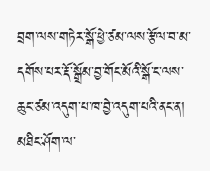བྲག་ལས་གཏེར་སྒོ་ཕྱེ་ཙམ་ལས་རྩོལ་བ་མ་དགོས་པར་རྡོ་སྒྲོམ་བྱ་གོང་མོའི་སྒོ་ང་ལས་ཆུང་ཙམ་འདུག་པ་ཁ་བྱེ་འདུག་པའི་ནང་ན། མཐིང་ཤོག་ལ་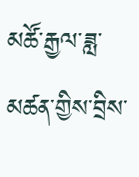མཚོ་རྒྱལ་ཟླ་མཚན་གྱིས་བྲིས་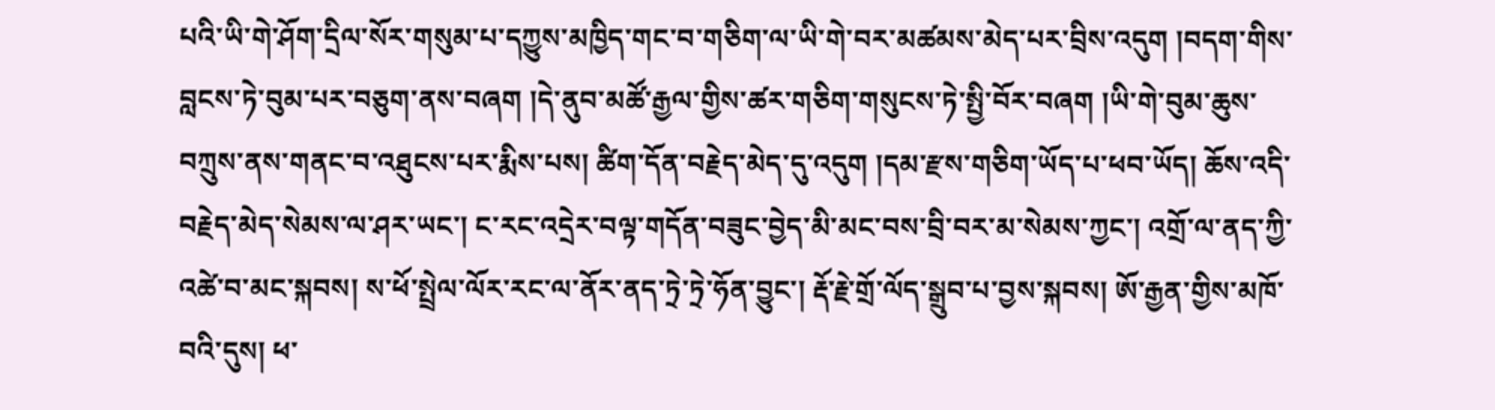པའི་ཡི་གེ་ཤོག་དྲིལ་སོར་གསུམ་པ་དཀྱུས་མཁྱིད་གང་བ་གཅིག་ལ་ཡི་གེ་བར་མཚམས་མེད་པར་བྲིས་འདུག །བདག་གིས་བླངས་ཏེ་བུམ་པར་བཅུག་ནས་བཞག །དེ་ནུབ་མཚོ་རྒྱལ་གྱིས་ཚར་གཅིག་གསུངས་ཏེ་སྤྱི་བོར་བཞག །ཡི་གེ་བུམ་ཆུས་བཀྲུས་ནས་གནང་བ་འཐུངས་པར་རྨིས་པས། ཚིག་དོན་བརྗེད་མེད་དུ་འདུག །དམ་རྫས་གཅིག་ཡོད་པ་ཕབ་ཡོད། ཆོས་འདི་བརྗེད་མེད་སེམས་ལ་ཤར་ཡང་། ང་རང་འདྲེར་བལྟ་གདོན་བཟུང་བྱེད་མི་མང་བས་བྲི་བར་མ་སེམས་ཀྱང་། འགྲོ་ལ་ནད་ཀྱི་འཚེ་བ་མང་སྐབས། ས་ཕོ་སྤྲེལ་ལོར་རང་ལ་ནོར་ནད་ཏྲེ་ཏྲེ་ཧོན་བྱུང་། རྡོ་རྗེ་གྲོ་ལོད་སྒྲུབ་པ་བྱས་སྐབས། ཨོ་རྒྱན་གྱིས་མཁོ་བའི་དུས། ཕ་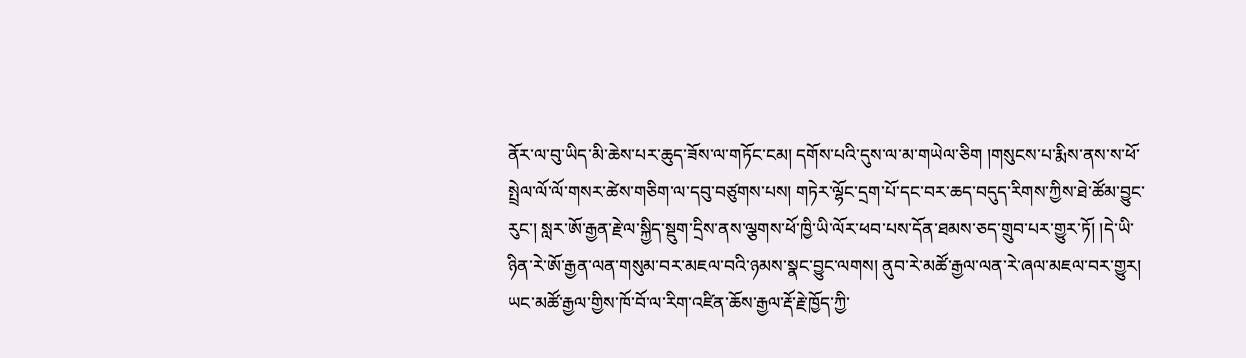ནོར་ལ་བུ་ཡིད་མི་ཆེས་པར་ཆུད་ཟོས་ལ་གཏོང་ངམ། དགོས་པའི་དུས་ལ་མ་གཡེལ་ཅིག །གསུངས་པ་རྨིས་ནས་ས་ཕོ་སྤྲེལ་ལོ་ལོ་གསར་ཚེས་གཅིག་ལ་དབུ་བཙུགས་པས། གཏེར་ལྷོང་དྲག་པོ་དང་བར་ཆད་བདུད་རིགས་ཀྱིས་ཐེ་ཚོམ་བྱུང་རུང་། སླར་ཨོ་རྒྱན་རྗེ་ལ་སྐྱིད་སྡུག་དྲིས་ནས་ལྕགས་ཕོ་ཁྱི་ཡི་ལོར་ཕབ་པས་དོན་ཐམས་ཅད་གྲུབ་པར་གྱུར་ཏོ། །དེ་ཡི་ཉིན་རེ་ཨོ་རྒྱན་ལན་གསུམ་བར་མཇལ་བའི་ཉམས་སྣང་བྱུང་ལགས། ནུབ་རེ་མཚོ་རྒྱལ་ལན་རེ་ཞལ་མཇལ་བར་གྱུར། ཡང་མཚོ་རྒྱལ་གྱིས་ཁོ་བོ་ལ་རིག་འཛིན་ཆོས་རྒྱལ་རྡོ་རྗེ་ཁྱོད་ཀྱི་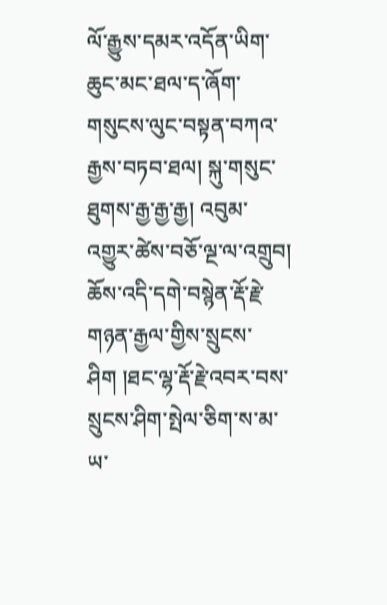ལོ་རྒྱུས་དམར་འདོན་ཡིག་ཆུང་མང་ཐལ་ད་ཞོག་གསུངས་ལུང་བསྟན་བཀའ་རྒྱས་བཏབ་ཐལ། སྐུ་གསུང་ཐུགས་རྒྱ་རྒྱ་རྒྱ། འབུམ་འགྱུར་ཚེས་བཅོ་ལྔ་ལ་འགྲུབ། ཆོས་འདི་དགེ་བསྙེན་རྡོ་རྗེ་གཉན་རྒྱལ་གྱིས་སྲུངས་ཤིག །ཐང་ལྷ་རྡོ་རྗེ་འབར་བས་སྲུངས་ཤིག་སྤེལ་ཅིག་ས་མ་ཡ་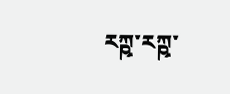རཀྵ་རཀྵ་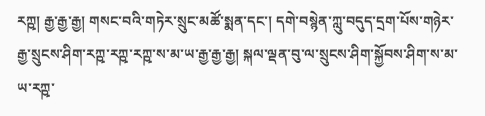རཀྵ། རྒྱ་རྒྱ་རྒྱ། གསང་བའི་གཏེར་སྲུང་མཚོ་སྨན་དང་། དགེ་བསྙེན་ཀླུ་བདུད་དྲག་པོས་གཉེར་རྒྱ་སྲུངས་ཤིག་རཀྵ་རཀྵ་རཀྵ་ས་མ་ཡ་རྒྱ་རྒྱ་རྒྱ། སྐལ་ལྡན་བུ་ལ་སྲུངས་ཤིག་སྐྱོབས་ཤིག་ས་མ་ཡ་རཀྵ་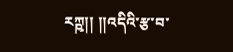རཀྵ།། །།འདིའི་རྩ་བ་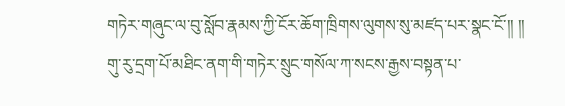གཏེར་གཞུང་ལ་བུ་སློབ་རྣམས་ཀྱི་ངོར་ཆོག་ཁྲིགས་ལུགས་སུ་མཛད་པར་སྣང་ངོ་།། །།
གུ་རུ་དྲག་པོ་མཐིང་ནག་གི་གཏེར་སྲུང་གསོལ་ཀ་སངས་རྒྱས་བསྟན་པ་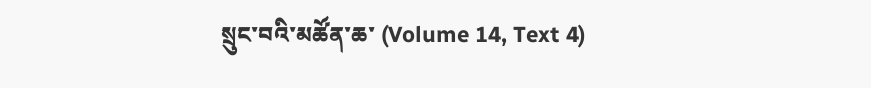སྲུང་བའི་མཚོན་ཆ་ (Volume 14, Text 4)